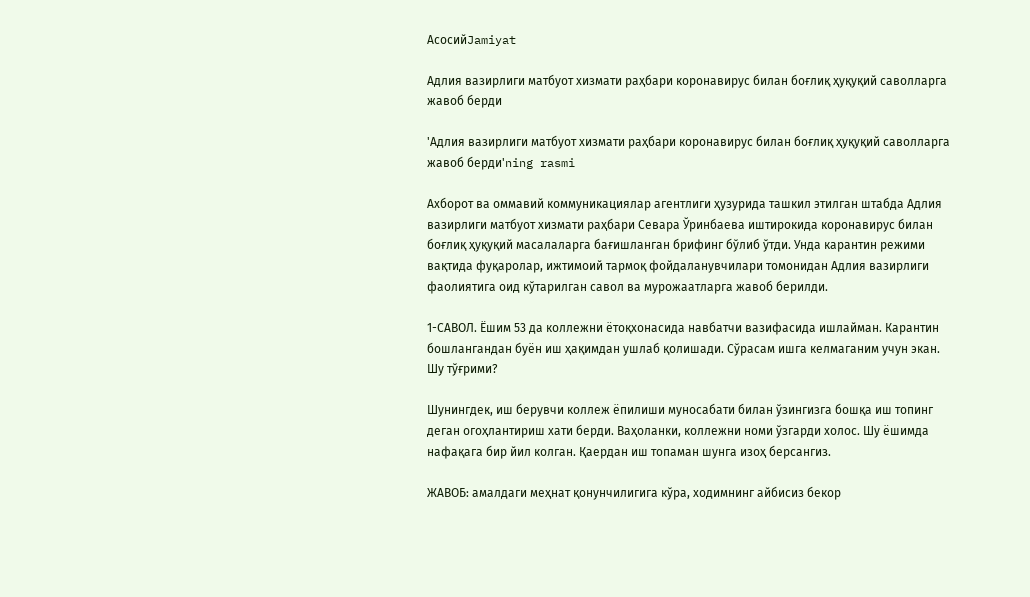АсосийJamiyat

Адлия вазирлиги матбуот хизмати раҳбари коронавирус билан боғлиқ ҳуқуқий саволларга жавоб берди

'Адлия вазирлиги матбуот хизмати раҳбари коронавирус билан боғлиқ ҳуқуқий саволларга жавоб берди'ning rasmi

Ахборот ва оммавий коммуникациялар агентлиги ҳузурида ташкил этилган штабда Адлия вазирлиги матбуот хизмати раҳбари Севара Ўринбаева иштирокида коронавирус билан боғлиқ ҳуқуқий масалаларга бағишланган брифинг бўлиб ўтди. Унда карантин режими вақтида фуқаролар, ижтимоий тармоқ фойдаланувчилари томонидан Адлия вазирлиги фаолиятига оид кўтарилган савол ва мурожаатларга жавоб берилди.

1-САВОЛ. Ёшим 53 да коллежни ётоқхонасида навбатчи вазифасида ишлайман. Карантин бошлангандан буён иш ҳақимдан ушлаб қолишади. Сўрасам ишга келмаганим учун экан. Шу тўғрими?

Шунингдек, иш берувчи коллеж ёпилиши муносабати билан ўзингизга бошқа иш топинг деган огоҳлантириш хати берди. Ваҳоланки, коллежни номи ўзгарди холос. Шу ёшимда нафақага бир йил колган. Қаердан иш топаман шунга изоҳ берсангиз.

ЖАВОБ: амалдаги меҳнат қонунчилигига кўра, ходимнинг айбисиз бекор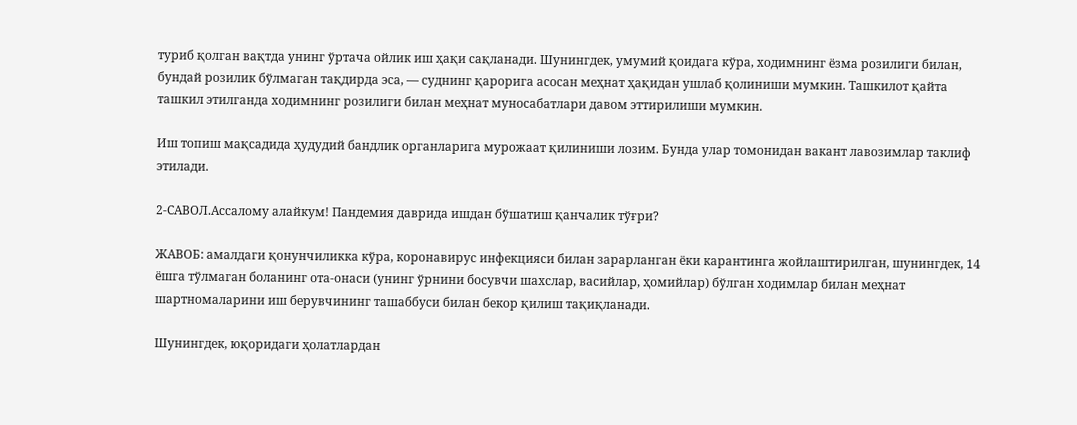туриб қолган вақтда унинг ўртача ойлик иш ҳақи сақланади. Шунингдек, умумий қоидага кўра, ходимнинг ёзма розилиги билан, бундай розилик бўлмаган тақдирда эса, — суднинг қарорига асосан меҳнат ҳақидан ушлаб қолиниши мумкин. Ташкилот қайта ташкил этилганда ходимнинг розилиги билан меҳнат муносабатлари давом эттирилиши мумкин.

Иш топиш мақсадида ҳудудий бандлик органларига мурожаат қилиниши лозим. Бунда улар томонидан вакант лавозимлар таклиф этилади.

2-САВОЛ.Ассалому алайкум! Пандемия даврида ишдан бўшатиш қанчалик тўғри?

ЖАВОБ: амалдаги қонунчиликка кўра, коронавирус инфекцияси билан зарарланган ёки карантинга жойлаштирилган, шунингдек, 14 ёшга тўлмаган боланинг ота-онаси (унинг ўрнини босувчи шахслар, васийлар, ҳомийлар) бўлган ходимлар билан меҳнат шартномаларини иш берувчининг ташаббуси билан бекор қилиш тақиқланади.

Шунингдек, юқоридаги ҳолатлардан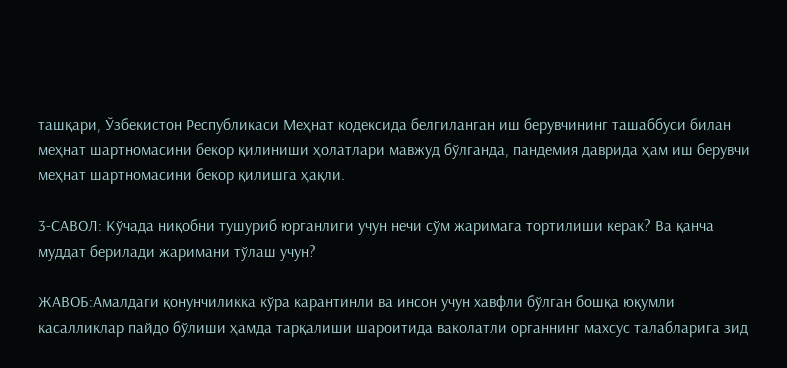ташқари, Ўзбекистон Республикаси Меҳнат кодексида белгиланган иш берувчининг ташаббуси билан меҳнат шартномасини бекор қилиниши ҳолатлари мавжуд бўлганда, пандемия даврида ҳам иш берувчи меҳнат шартномасини бекор қилишга ҳақли.

3-САВОЛ: Кўчада ниқобни тушуриб юрганлиги учун нечи сўм жаримага тортилиши керак? Ва қанча муддат берилади жаримани тўлаш учун?

ЖАВОБ:Амалдаги қонунчиликка кўра карантинли ва инсон учун хавфли бўлган бошқа юқумли касалликлар пайдо бўлиши ҳамда тарқалиши шароитида ваколатли органнинг махсус талабларига зид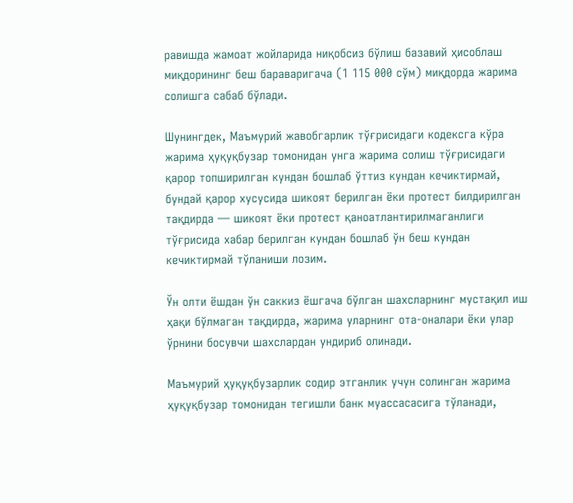равишда жамоат жойларида ниқобсиз бўлиш базавий ҳисоблаш миқдорининг беш бараваригача (1 115 000 сўм) миқдорда жарима солишга сабаб бўлади.

Шунингдек, Маъмурий жавобгарлик тўғрисидаги кодексга кўра жарима ҳуқуқбузар томонидан унга жарима солиш тўғрисидаги қарор топширилган кундан бошлаб ўттиз кундан кечиктирмай, бундай қарор хусусида шикоят берилган ёки протест билдирилган тақдирда — шикоят ёки протест қаноатлантирилмаганлиги тўғрисида хабар берилган кундан бошлаб ўн беш кундан кечиктирмай тўланиши лозим.

Ўн олти ёшдан ўн саккиз ёшгача бўлган шахсларнинг мустақил иш ҳақи бўлмаган тақдирда, жарима уларнинг ота-оналари ёки улар ўрнини босувчи шахслардан ундириб олинади.

Маъмурий ҳуқуқбузарлик содир этганлик учун солинган жарима ҳуқуқбузар томонидан тегишли банк муассасасига тўланади,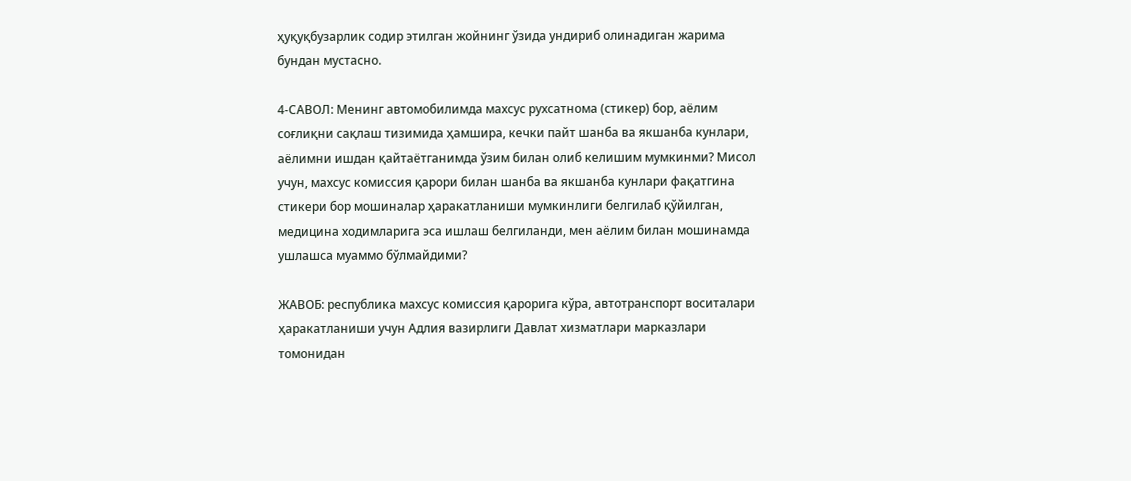ҳуқуқбузарлик содир этилган жойнинг ўзида ундириб олинадиган жарима бундан мустасно.

4-САВОЛ: Менинг автомобилимда махсус рухсатнома (стикер) бор, аёлим соғлиқни сақлаш тизимида ҳамшира, кечки пайт шанба ва якшанба кунлари, аёлимни ишдан қайтаётганимда ўзим билан олиб келишим мумкинми? Мисол учун, махсус комиссия қарори билан шанба ва якшанба кунлари фақатгина стикери бор мошиналар ҳаракатланиши мумкинлиги белгилаб қўйилган, медицина ходимларига эса ишлаш белгиланди, мен аёлим билан мошинамда ушлашса муаммо бўлмайдими?

ЖАВОБ: республика махсус комиссия қарорига кўра, автотранспорт воситалари ҳаракатланиши учун Адлия вазирлиги Давлат хизматлари марказлари томонидан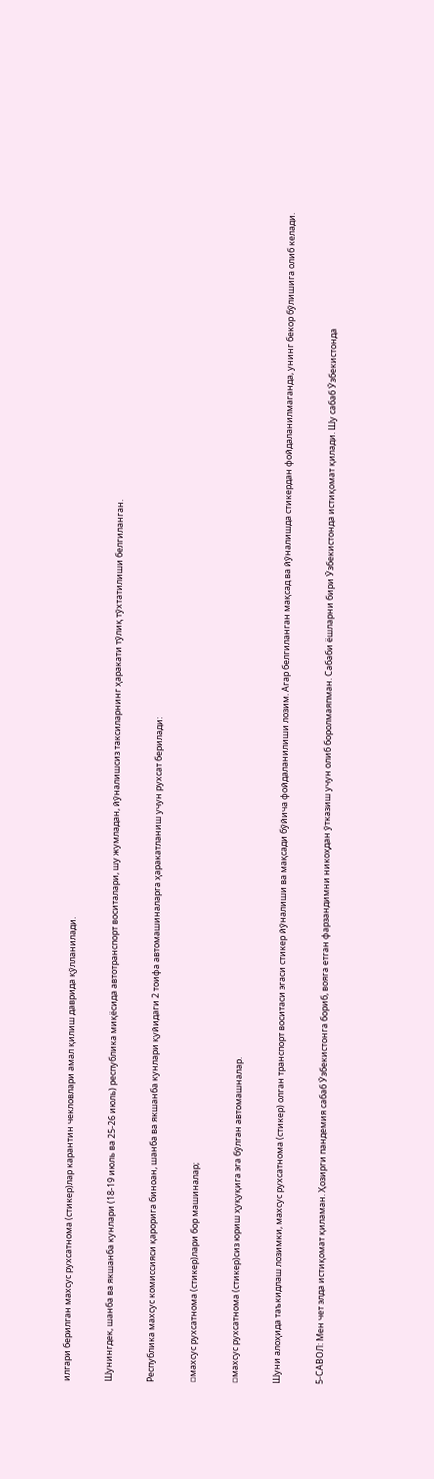илгари берилган махсус рухсатнома (стикер)лар карантин чекловлари амал қилиш даврида қўлланилади.

Шунингдек, шанба ва якшанба кунлари (18-19 июль ва 25-26 июль) республика миқёсида автотранспорт воситалари, шу жумладан, йўналишсиз таксиларнинг ҳаракати тўлиқ тўхтатилиши белгиланган.

Республика махсус комиссияси қарорига биноан, шанба ва якшанба кунлари қуйидаги 2 тоифа автомашиналарга ҳаракатланиш учун рухсат берилади:

▫махсус рухсатнома (стикер)лари бор машиналар;

▫махсус рухсатнома (стикер)сиз юриш ҳуқуқига эга бўлган автомашналар.

Шуни алоҳида таъкидлаш лозимки, махсус рухсатнома (стикер) олган транспорт воситаси эгаси стикер йўналиши ва мақсади бўйича фойдаланилиши лозим. Агар белгиланган мақсад ва йўналишда стикердан фойдаланилмаганда, унинг бекор бўлишига олиб келади.

5-САВОЛ: Мен чет элда истиқомат қиламан. Ҳозирги пандемия сабаб Ўзбекистонга бориб, вояга етган фарзандимни никоҳдан ўтказиш учун олиб боролмаяпман. Сабаби ёшларни бири Ўзбекистонда истиқомат қилади. Шу сабаб Ўзбекистонда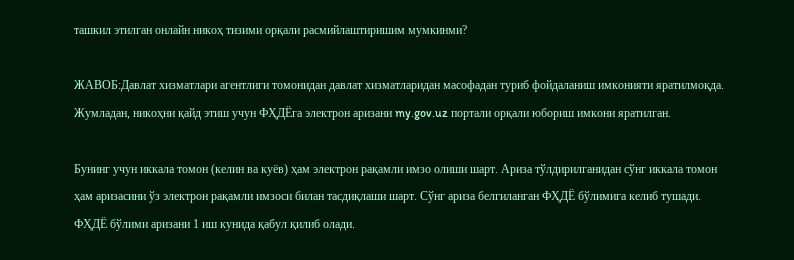ташкил этилган онлайн никоҳ тизими орқали расмийлаштиришим мумкинми?

ЖАВОБ:Давлат хизматлари агентлиги томонидан давлат хизматларидан масофадан туриб фойдаланиш имконияти яратилмоқда. Жумладан, никоҳни қайд этиш учун ФҲДЁга электрон аризани my.gov.uz портали орқали юбориш имкони яратилган.

Бунинг учун иккала томон (келин ва куёв) ҳам электрон рақамли имзо олиши шарт. Ариза тўлдирилганидан сўнг иккала томон ҳам аризасини ўз электрон рақамли имзоси билан тасдиқлаши шарт. Сўнг ариза белгиланган ФҲДЁ бўлимига келиб тушади. ФҲДЁ бўлими аризани 1 иш кунида қабул қилиб олади.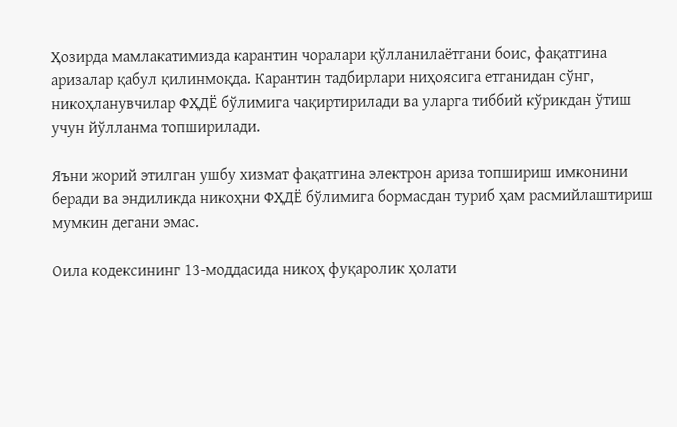Ҳозирда мамлакатимизда карантин чоралари қўлланилаётгани боис, фақатгина аризалар қабул қилинмоқда. Карантин тадбирлари ниҳоясига етганидан сўнг, никоҳланувчилар ФҲДЁ бўлимига чақиртирилади ва уларга тиббий кўрикдан ўтиш учун йўлланма топширилади.

Яъни жорий этилган ушбу хизмат фақатгина электрон ариза топшириш имконини беради ва эндиликда никоҳни ФҲДЁ бўлимига бормасдан туриб ҳам расмийлаштириш мумкин дегани эмас.

Оила кодексининг 13-моддасида никоҳ фуқаролик ҳолати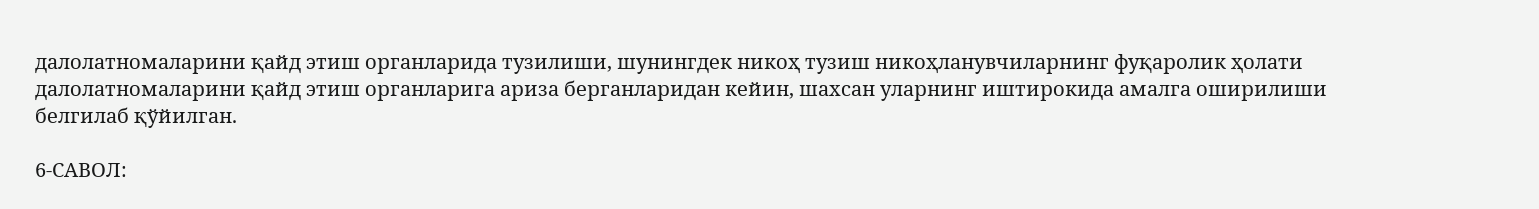далолатномаларини қайд этиш органларида тузилиши, шунингдек никоҳ тузиш никоҳланувчиларнинг фуқаролик ҳолати далолатномаларини қайд этиш органларига ариза берганларидан кейин, шахсан уларнинг иштирокида амалга оширилиши белгилаб қўйилган.

6-САВОЛ: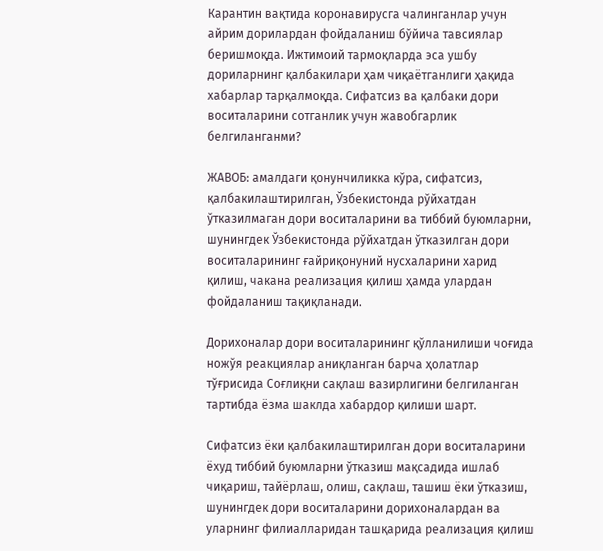Карантин вақтида коронавирусга чалинганлар учун айрим дорилардан фойдаланиш бўйича тавсиялар беришмоқда. Ижтимоий тармоқларда эса ушбу дориларнинг қалбакилари ҳам чиқаётганлиги ҳақида хабарлар тарқалмоқда. Сифатсиз ва қалбаки дори воситаларини сотганлик учун жавобгарлик белгиланганми?

ЖАВОБ: амалдаги қонунчиликка кўра, сифатсиз, қалбакилаштирилган, Ўзбекистонда рўйхатдан ўтказилмаган дори воситаларини ва тиббий буюмларни, шунингдек Ўзбекистонда рўйхатдан ўтказилган дори воситаларининг ғайриқонуний нусхаларини харид қилиш, чакана реализация қилиш ҳамда улардан фойдаланиш тақиқланади.

Дорихоналар дори воситаларининг қўлланилиши чоғида ножўя реакциялар аниқланган барча ҳолатлар тўғрисида Соғлиқни сақлаш вазирлигини белгиланган тартибда ёзма шаклда хабардор қилиши шарт.

Сифатсиз ёки қалбакилаштирилган дори воситаларини ёхуд тиббий буюмларни ўтказиш мақсадида ишлаб чиқариш, тайёрлаш, олиш, сақлаш, ташиш ёки ўтказиш, шунингдек дори воситаларини дорихоналардан ва уларнинг филиалларидан ташқарида реализация қилиш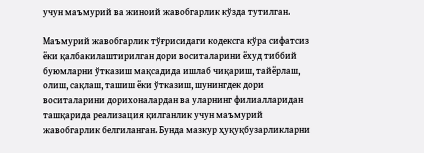учун маъмурий ва жиноий жавобгарлик кўзда тутилган.

Маъмурий жавобгарлик тўғрисидаги кодексга кўра сифатсиз ёки қалбакилаштирилган дори воситаларини ёхуд тиббий буюмларни ўтказиш мақсадида ишлаб чиқариш, тайёрлаш, олиш, сақлаш, ташиш ёки ўтказиш, шунингдек дори воситаларини дорихоналардан ва уларнинг филиалларидан ташқарида реализация қилганлик учун маъмурий жавобгарлик белгиланган. Бунда мазкур ҳуқуқбузарликларни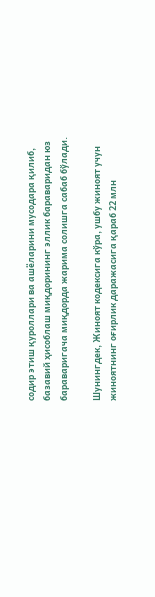содир этиш қуроллари ва ашёларини мусодара қилиб, базавий ҳисоблаш миқдорининг эллик бараваридан юз бараваригача миқдорда жарима солишга сабаб бўлади.

Шунингдек, Жиноят кодексига кўра, ушбу жиноят учун жиноятнинг оғирлик даражасига қараб 22 млн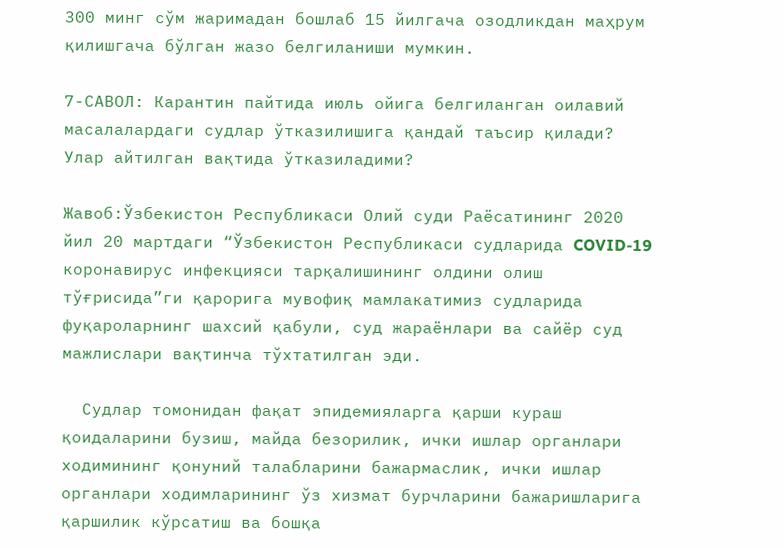300 минг сўм жаримадан бошлаб 15 йилгача озодликдан маҳрум қилишгача бўлган жазо белгиланиши мумкин.

7-САВОЛ: Карантин пайтида июль ойига белгиланган оилавий масалалардаги судлар ўтказилишига қандай таъсир қилади? Улар айтилган вақтида ўтказиладими?

Жавоб:Ўзбекистон Республикаси Олий суди Раёсатининг 2020 йил 20 мартдаги “Ўзбекистон Республикаси судларида COVID-19 коронавирус инфекцияси тарқалишининг олдини олиш тўғрисида”ги қарорига мувофиқ мамлакатимиз судларида фуқароларнинг шахсий қабули, суд жараёнлари ва сайёр суд мажлислари вақтинча тўхтатилган эди.

  Судлар томонидан фақат эпидемияларга қарши кураш қоидаларини бузиш, майда безорилик, ички ишлар органлари ходимининг қонуний талабларини бажармаслик, ички ишлар органлари ходимларининг ўз хизмат бурчларини бажаришларига қаршилик кўрсатиш ва бошқа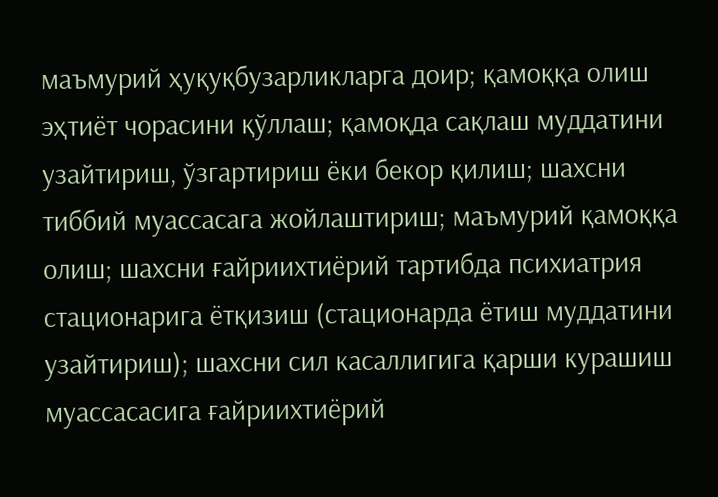маъмурий ҳуқуқбузарликларга доир; қамоққа олиш эҳтиёт чорасини қўллаш; қамоқда сақлаш муддатини узайтириш, ўзгартириш ёки бекор қилиш; шахсни тиббий муассасага жойлаштириш; маъмурий қамоққа олиш; шахсни ғайриихтиёрий тартибда психиатрия стационарига ётқизиш (стационарда ётиш муддатини узайтириш); шахсни сил касаллигига қарши курашиш муассасасига ғайриихтиёрий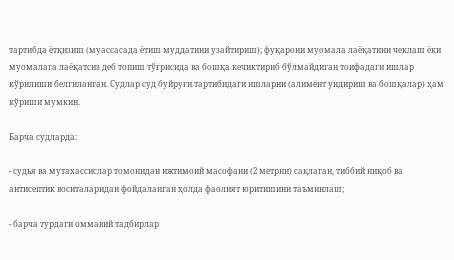тартибда ётқизиш (муассасада ётиш муддатини узайтириш); фуқарони муомала лаёқатини чеклаш ёки муомалага лаёқатсиз деб топиш тўғрисида ва бошқа кечиктириб бўлмайдиган тоифадаги ишлар кўрилиши белгиланган. Судлар суд буйруғи тартибидаги ишларни (алимент ундириш ва бошқалар) ҳам кўриши мумкин.

Барча судларда:

- судья ва мутахассислар томонидан ижтимоий масофани (2 метрни) сақлаган, тиббий ниқоб ва антисептик воситаларидан фойдаланган ҳолда фаолият юритишини таъминлаш;

- барча турдаги оммавий тадбирлар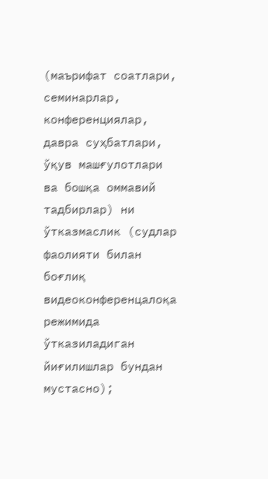(маърифат соатлари, семинарлар, конференциялар, давра суҳбатлари, ўқув машғулотлари ва бошқа оммавий тадбирлар) ни ўтказмаслик (судлар фаолияти билан боғлиқ видеоконференцалоқа режимида ўтказиладиган йиғилишлар бундан мустасно);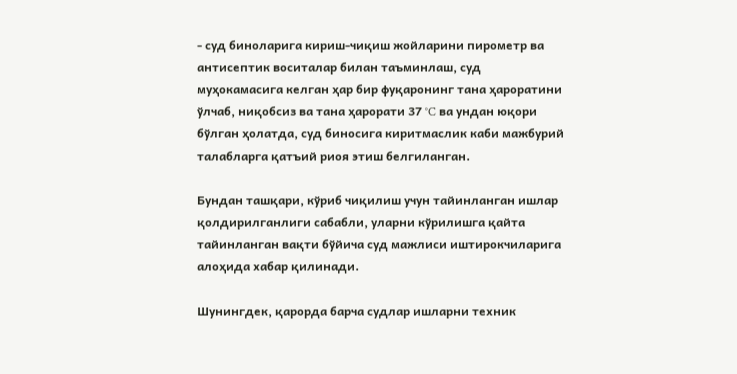- суд биноларига кириш-чиқиш жойларини пирометр ва антисептик воситалар билан таъминлаш, суд муҳокамасига келган ҳар бир фуқаронинг тана ҳароратини ўлчаб, ниқобсиз ва тана ҳарорати 37 °C ва ундан юқори бўлган ҳолатда, суд биносига киритмаслик каби мажбурий талабларга қатъий риоя этиш белгиланган.

Бундан ташқари, кўриб чиқилиш учун тайинланган ишлар қолдирилганлиги сабабли, уларни кўрилишга қайта тайинланган вақти бўйича суд мажлиси иштирокчиларига алоҳида хабар қилинади.

Шунингдек, қарорда барча судлар ишларни техник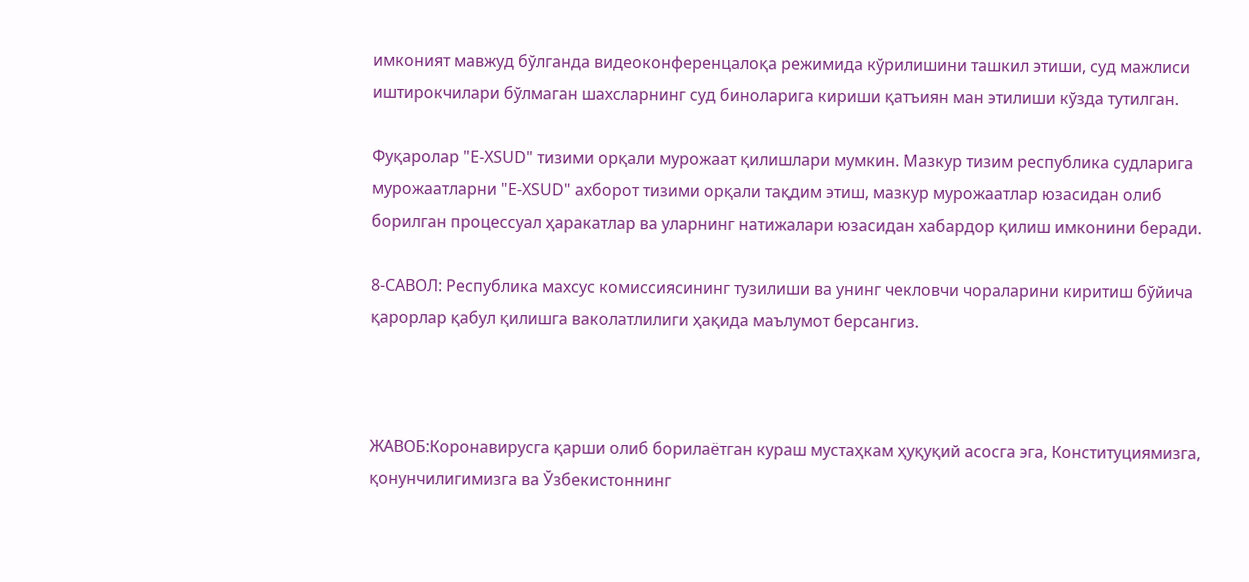имконият мавжуд бўлганда видеоконференцалоқа режимида кўрилишини ташкил этиши, суд мажлиси иштирокчилари бўлмаган шахсларнинг суд биноларига кириши қатъиян ман этилиши кўзда тутилган.

Фуқаролар "E-XSUD" тизими орқали мурожаат қилишлари мумкин. Мазкур тизим республика судларига мурожаатларни "E-XSUD" ахборот тизими орқали тақдим этиш, мазкур мурожаатлар юзасидан олиб борилган процессуал ҳаракатлар ва уларнинг натижалари юзасидан хабардор қилиш имконини беради.

8-САВОЛ: Республика махсус комиссиясининг тузилиши ва унинг чекловчи чораларини киритиш бўйича қарорлар қабул қилишга ваколатлилиги ҳақида маълумот берсангиз.



ЖАВОБ:Коронавирусга қарши олиб борилаётган кураш мустаҳкам ҳуқуқий асосга эга, Конституциямизга, қонунчилигимизга ва Ўзбекистоннинг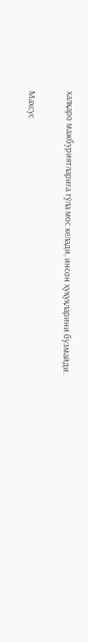халқаро мажбуриятларига тўла мос келади, инсон ҳуқуқларини бузмайди.

Махсус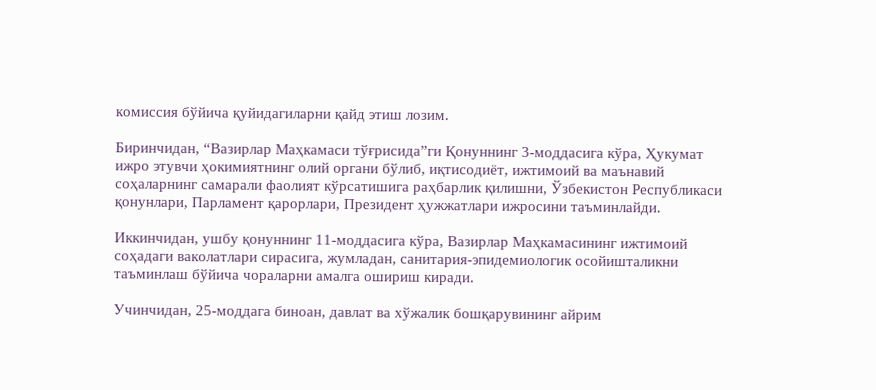комиссия бўйича қуйидагиларни қайд этиш лозим.

Биринчидан, “Вазирлар Маҳкамаси тўғрисида”ги Қонуннинг 3-моддасига кўра, Ҳукумат ижро этувчи ҳокимиятнинг олий органи бўлиб, иқтисодиёт, ижтимоий ва маънавий соҳаларнинг самарали фаолият кўрсатишига раҳбарлик қилишни, Ўзбекистон Республикаси қонунлари, Парламент қарорлари, Президент ҳужжатлари ижросини таъминлайди.

Иккинчидан, ушбу қонуннинг 11-моддасига кўра, Вазирлар Маҳкамасининг ижтимоий соҳадаги ваколатлари сирасига, жумладан, санитария-эпидемиологик осойишталикни таъминлаш бўйича чораларни амалга ошириш киради.

Учинчидан, 25-моддага биноан, давлат ва хўжалик бошқарувининг айрим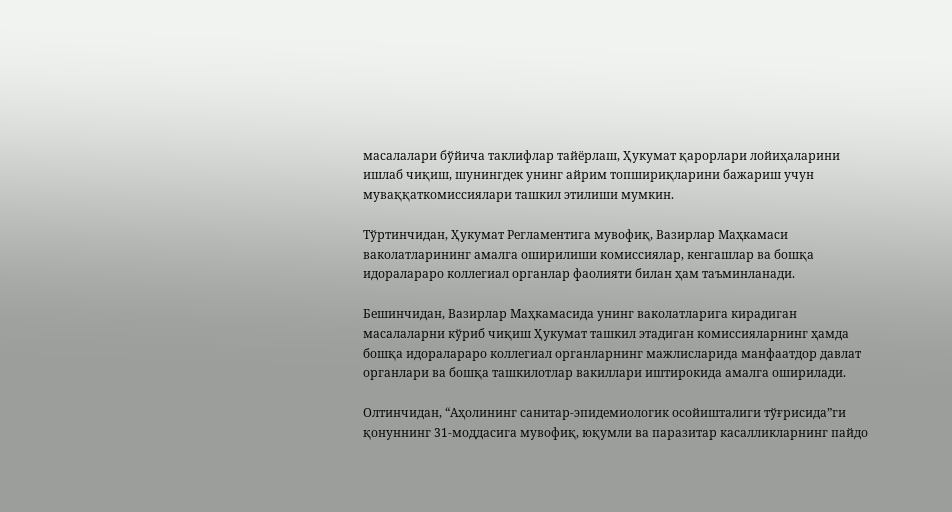масалалари бўйича таклифлар тайёрлаш, Ҳукумат қарорлари лойиҳаларини ишлаб чиқиш, шунингдек унинг айрим топшириқларини бажариш учун муваққаткомиссиялари ташкил этилиши мумкин.

Тўртинчидан, Ҳукумат Регламентига мувофиқ, Вазирлар Маҳкамаси ваколатларининг амалга оширилиши комиссиялар, кенгашлар ва бошқа идоралараро коллегиал органлар фаолияти билан ҳам таъминланади.

Бешинчидан, Вазирлар Маҳкамасида унинг ваколатларига кирадиган масалаларни кўриб чиқиш Ҳукумат ташкил этадиган комиссияларнинг ҳамда бошқа идоралараро коллегиал органларнинг мажлисларида манфаатдор давлат органлари ва бошқа ташкилотлар вакиллари иштирокида амалга оширилади.

Олтинчидан, “Аҳолининг санитар-эпидемиологик осойишталиги тўғрисида”ги қонуннинг 31-моддасига мувофиқ, юқумли ва паразитар касалликларнинг пайдо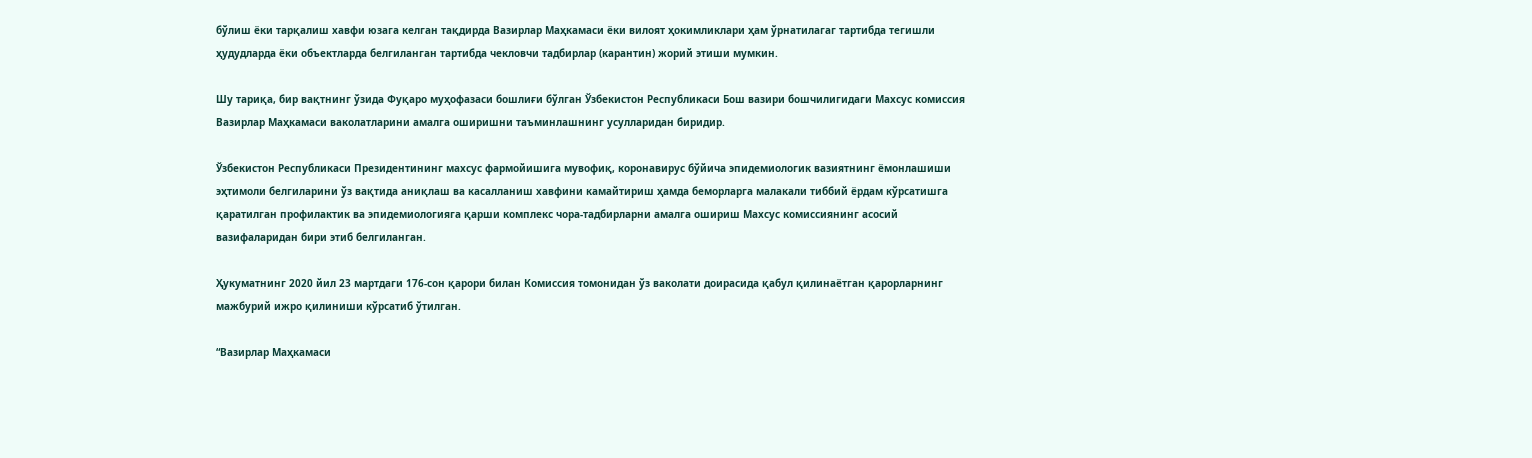бўлиш ёки тарқалиш хавфи юзага келган тақдирда Вазирлар Маҳкамаси ёки вилоят ҳокимликлари ҳам ўрнатилагаг тартибда тегишли ҳудудларда ёки объектларда белгиланган тартибда чекловчи тадбирлар (карантин) жорий этиши мумкин.

Шу тариқа, бир вақтнинг ўзида Фуқаро муҳофазаси бошлиғи бўлган Ўзбекистон Республикаси Бош вазири бошчилигидаги Махсус комиссия Вазирлар Маҳкамаси ваколатларини амалга оширишни таъминлашнинг усулларидан биридир.

Ўзбекистон Республикаси Президентининг махсус фармойишига мувофиқ, коронавирус бўйича эпидемиологик вазиятнинг ёмонлашиши эҳтимоли белгиларини ўз вақтида аниқлаш ва касалланиш хавфини камайтириш ҳамда беморларга малакали тиббий ёрдам кўрсатишга қаратилган профилактик ва эпидемиологияга қарши комплекс чора-тадбирларни амалга ошириш Махсус комиссиянинг асосий вазифаларидан бири этиб белгиланган.

Ҳукуматнинг 2020 йил 23 мартдаги 176-сон қарори билан Комиссия томонидан ўз ваколати доирасида қабул қилинаётган қарорларнинг мажбурий ижро қилиниши кўрсатиб ўтилган.

“Вазирлар Маҳкамаси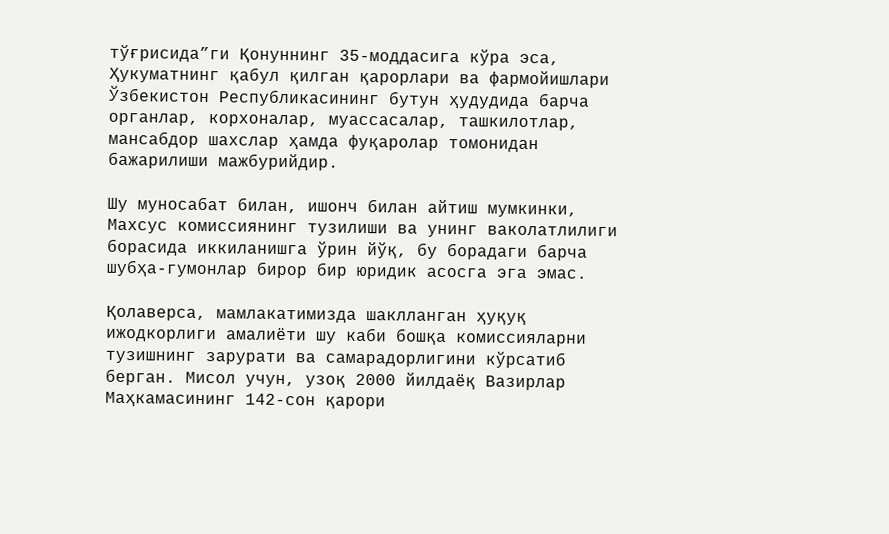тўғрисида”ги Қонуннинг 35-моддасига кўра эса, Ҳукуматнинг қабул қилган қарорлари ва фармойишлари Ўзбекистон Республикасининг бутун ҳудудида барча органлар, корхоналар, муассасалар, ташкилотлар, мансабдор шахслар ҳамда фуқаролар томонидан бажарилиши мажбурийдир.

Шу муносабат билан, ишонч билан айтиш мумкинки, Махсус комиссиянинг тузилиши ва унинг ваколатлилиги борасида иккиланишга ўрин йўқ, бу борадаги барча шубҳа-гумонлар бирор бир юридик асосга эга эмас.

Қолаверса, мамлакатимизда шаклланган ҳуқуқ ижодкорлиги амалиёти шу каби бошқа комиссияларни тузишнинг зарурати ва самарадорлигини кўрсатиб берган. Мисол учун, узоқ 2000 йилдаёқ Вазирлар Маҳкамасининг 142-сон қарори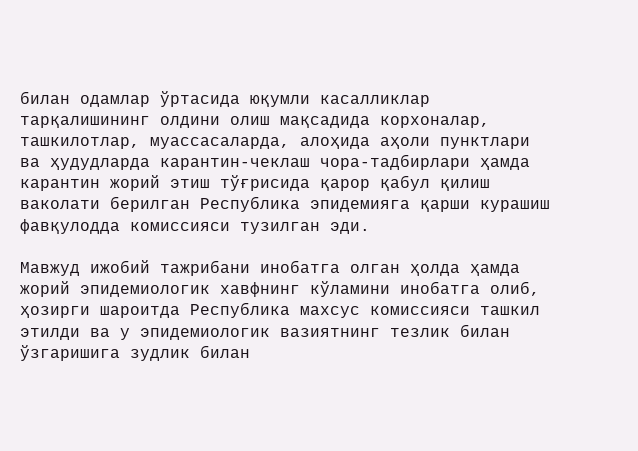билан одамлар ўртасида юқумли касалликлар тарқалишининг олдини олиш мақсадида корхоналар, ташкилотлар, муассасаларда, алоҳида аҳоли пунктлари ва ҳудудларда карантин-чеклаш чора-тадбирлари ҳамда карантин жорий этиш тўғрисида қарор қабул қилиш ваколати берилган Республика эпидемияга қарши курашиш фавқулодда комиссияси тузилган эди.

Мавжуд ижобий тажрибани инобатга олган ҳолда ҳамда жорий эпидемиологик хавфнинг кўламини инобатга олиб, ҳозирги шароитда Республика махсус комиссияси ташкил этилди ва у эпидемиологик вазиятнинг тезлик билан ўзгаришига зудлик билан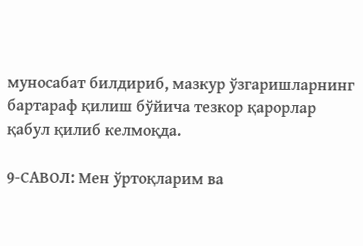муносабат билдириб, мазкур ўзгаришларнинг бартараф қилиш бўйича тезкор қарорлар қабул қилиб келмоқда.

9-САВОЛ: Мен ўртоқларим ва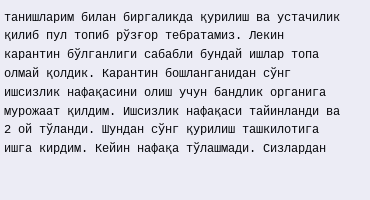танишларим билан биргаликда қурилиш ва устачилик қилиб пул топиб рўзғор тебратамиз. Лекин карантин бўлганлиги сабабли бундай ишлар топа олмай қолдик. Карантин бошланганидан сўнг ишсизлик нафақасини олиш учун бандлик органига мурожаат қилдим. Ишсизлик нафақаси тайинланди ва 2 ой тўланди. Шундан сўнг қурилиш ташкилотига ишга кирдим. Кейин нафақа тўлашмади. Сизлардан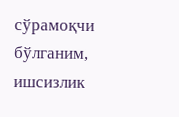сўрамоқчи бўлганим, ишсизлик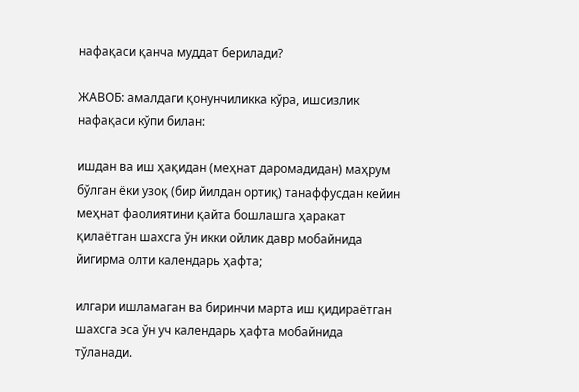нафақаси қанча муддат берилади?

ЖАВОБ: амалдаги қонунчиликка кўра, ишсизлик нафақаси кўпи билан:

ишдан ва иш ҳақидан (меҳнат даромадидан) маҳрум бўлган ёки узоқ (бир йилдан ортиқ) танаффусдан кейин меҳнат фаолиятини қайта бошлашга ҳаракат қилаётган шахсга ўн икки ойлик давр мобайнида йигирма олти календарь ҳафта;

илгари ишламаган ва биринчи марта иш қидираётган шахсга эса ўн уч календарь ҳафта мобайнида тўланади.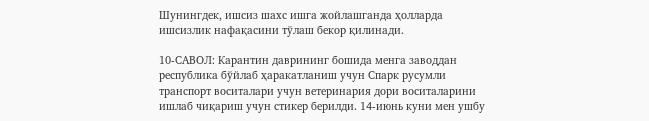Шунингдек, ишсиз шахс ишга жойлашганда ҳолларда ишсизлик нафақасини тўлаш бекор қилинади.

10-САВОЛ: Карантин даврининг бошида менга заводдан республика бўйлаб ҳаракатланиш учун Спарк русумли транспорт воситалари учун ветеринария дори воситаларини ишлаб чиқариш учун стикер берилди. 14-июнь куни мен ушбу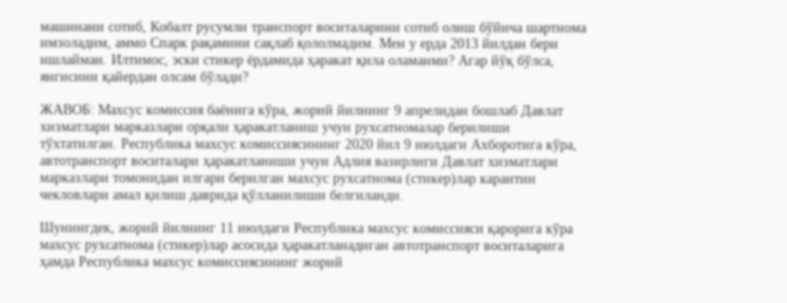машинани сотиб, Кобалт русумли транспорт воситаларини сотиб олиш бўйича шартнома имзоладим, аммо Спарк рақамини сақлаб қололмадим. Мен у ерда 2013 йилдан бери ишлайман. Илтимос, эски стикер ёрдамида ҳаракат қила оламанми? Агар йўқ бўлса, янгисини қайердан олсам бўлади?

ЖАВОБ: Махсус комиссия баёнига кўра, жорий йилнинг 9 апрелидан бошлаб Давлат хизматлари марказлари орқали ҳаракатланиш учун рухсатномалар берилиши тўхтатилган. Республика махсус комиссиясининг 2020 йил 9 июлдаги Ахборотига кўра, автотранспорт воситалари ҳаракатланиши учун Адлия вазирлиги Давлат хизматлари марказлари томонидан илгари берилган махсус рухсатнома (стикер)лар карантин чекловлари амал қилиш даврида қўлланилиши белгиланди.

Шунингдек, жорий йилнинг 11 июлдаги Республика махсус комиссияси қарорига кўра махсус рухсатнома (стикер)лар асосида ҳаракатланадиган автотранспорт воситаларига ҳамда Республика махсус комиссиясининг жорий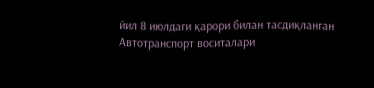йил 8 июлдаги қарори билан тасдиқланган Автотранспорт воситалари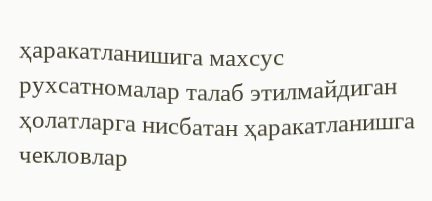ҳаракатланишига махсус рухсатномалар талаб этилмайдиган ҳолатларга нисбатан ҳаракатланишга чекловлар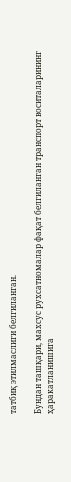татбиқ этилмаслиги белгиланган.

Бундан ташқари, махсус рухсатномалар фақат белгиланган транспорт воситаларининг ҳаракатланишига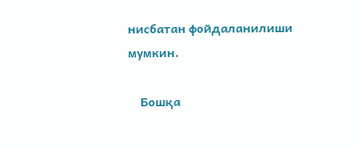нисбатан фойдаланилиши мумкин.

    Бошқа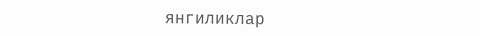янгиликлар